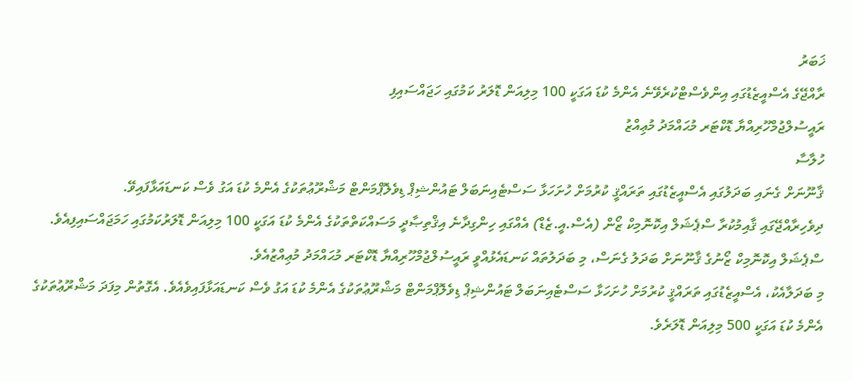ޚަބަރު
ރާއްޖޭގެ އެސްއީޒެޑުގައި އިންވެސްޓްކުރެވޭނެ އެންމެ ކުޑަ އަގަކީ 100 މިލިއަން ޑޮލަރު ކަމުގައި ހަޖައްސައިފި
ރައީސުލްޖުމްހޫރިއްޔާ ޑޮކްޓަރ މުޙައްމަދު މުޢިއްޒު
ހުލާސާ
ޤާނޫނަށް ގެނައި ބަދަލުގައި އެސްއީޒެޑުގައި ތަރައްޤީ ކުރުމަށް ހުށަހަޅާ ސަސްޓެއިނަބަލް ޓައުންޝިޕް ޑިވެލޮޕްމަންޓް މަޝްރޫޢުތަކުގެ އެންމެ ކުޑަ އަގު ވެސް ކަނޑައަޅާފައިވޭ.
ދިވެހިރާއްޖޭގައި ޤާއިމުކުރާ ސްޕެޝަލް އިކޮނޮމިކް ޒޯން (އެސް.އީ.ޒެޑް) އެއްގައި ހިންގިދާނެ އިޤްތިޞާދީ މަސައްކަތްތަކުގެ އެންމެ ކުޑަ އަގަކީ 100 މިލިއަން ޑޮލަރުކަމުގައި ހަމަޖައްސައިފިއެވެ.
ސްޕެޝަލް އިކޮނޮމިކް ޒޯނުގެ ޤާނޫނަށް ބަދަލު ގެނަސް، މި ބަދަލުތައް ކަނޑައެޅުއްވީ ރައީސުލްޖުމްހޫރިއްޔާ ޑޮކްޓަރ މުޙައްމަދު މުޢިއްޒުއެވެ.
މި ބަދަލާއެކު، އެސްއީޒެޑުގައި ތަރައްޤީ ކުރުމަށް ހުށަހަޅާ ސަސްޓެއިނަބަލް ޓައުންޝިޕް ޑިވެލޮޕްމަންޓް މަޝްރޫޢުތަކުގެ އެންމެ ކުޑަ އަގު ވެސް ކަނޑައަޅާފައިވެއެވެ. އެގޮތުން މިފަދަ މަޝްރޫޢުތަކުގެ އެންމެ ކުޑަ އަގަކީ 500 މިލިއަން ޑޮލަރެވެ.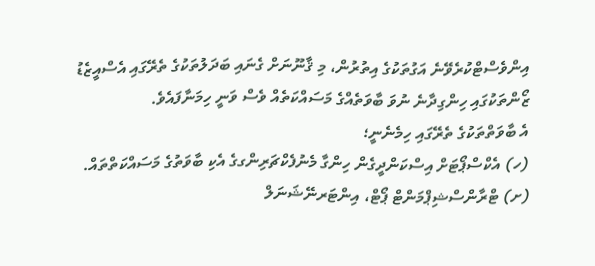އިންވެސްޓްކުރެވޭނެ އަގުތަކުގެ އިތުރުން، މި ޤާނޫނަށް ގެނައި ބަދަލުތަކުގެ ތެރޭގައި އެސްއީޒެޑު ޒޯންތަކުގައި ހިންގިދާނެ ނުވަ ބާވަތެއްގެ މަސައްކަތެއް ވެސް ވަނީ ހިމަނާފައެވެ.
އެ ބާވަތްތަކުގެ ތެރޭގައި ހިމެނެނީ؛
(ހ) އެކްސްޕޯޓަށް އިސްކަންދީގެން ހިންގާ މެނުފެކްޗަރިންގގެ އެކި ބާވަތުގެ މަސައްކަތްތައް.
(ށ) ޓްރާންސްޝިޕްމަންޓް ޕޯޓް، އިންޓަރނޭޝަނަލް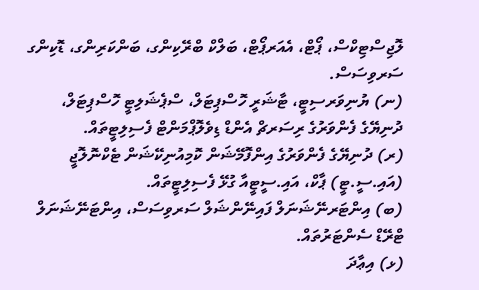ލޮޖިސްޓިކްސް، ޕޯޓް، އެއަރޕޯޓް، ބަލްކް ބްރޭކިންގ، ބަންކަރިންގ، ޑޮކިންގ ސަރވިސަސް.
(ނ) ޔުނިވަރސިޓީ، ޓާޝަރީ ހޮސްޕިޓަލް، ސްޕެޝަލިޓީ ހޮސްޕިޓަލް، ދުނިޔޭގެ ފެންވަރުގެ ރިސަރޗް އެންޑް ޑިވެލޮޕްމަންޓް ފެސިލިޓީތައް.
(ރ) ދުނިޔޭގެ ފެންވަރުގެ އިންފޮމޭޝަން ކޮމިއުނިކޭޝަން ޓެކްނޮލޮޖީ (އައި.ސީ.ޓީ) ޕާކް، އައި.ސީޓީއާ ގުޅޭ ފެސިލިޓީތައް.
(ބ) އިންޓަރނޭޝަނަލް ފައިނޭންޝަލް ސަރވިސަސް، އިންޓަނޭޝަނަލް ޓްރޭޑް ސެންޓަރުތައް.
(ޅ) އިޢާދަ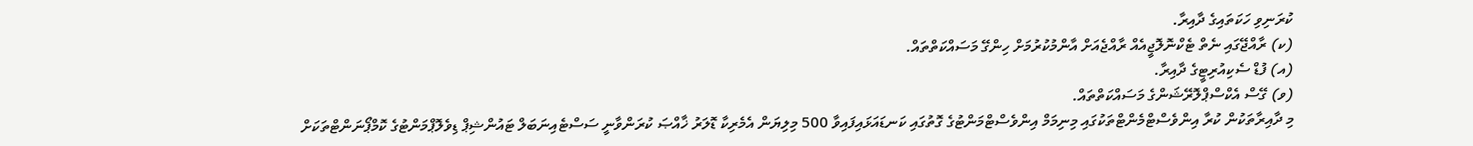ކުރަނިވި ހަކަތައިގެ ދާއިރާ.
(ކ) ރާއްޖޭގައި ނެތް ޓެކްނޮލޮޖީއެއް ރާއްޖެއަށް އާންމުކުރުމަށް ހިންގޭ މަސައްކަތްތައް.
(އ) ފުޑް ސެކިއުރިޓީގެ ދާއިރާ.
(ވ) ގޭސް އެކްސްޕްލޮރޭޝަންގެ މަސައްކަތްތައް.
މި ދާއިރާތަކުން ކުރާ އިންވެސްޓްމެންޓްތަކުގައި މިނިމަމް އިންވެސްޓްމަންޓުގެ ގޮތުގައި ކަނޑައަޅައިފައިވާ 500 މިލިޔަން އެމެރިކާ ޑޮލަރު ޚާއްޞަ ކުރަންވާނީ ސަސްޓެއިނަބަލް ޓައުންޝިޕް ޑިވެލޮޕްމަންޓުގެ ކޮމްޕޯނަންޓްތަކަށް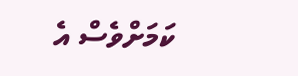ކަމަށްވެސް އެ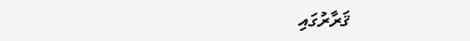ޤަރާރުގައި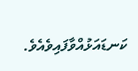ކަނޑައަޅުއްވާފައިވެއެވެ.